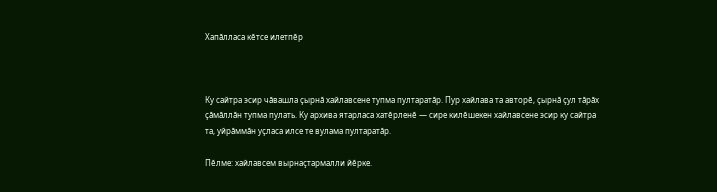Хапăлласа кĕтсе илетпĕр



Ку сайтра эсир чăвашла çырнă хайлавсене тупма пултаратăр. Пур хайлава та авторĕ, çырнă çул тăрăх çăмăллăн тупма пулать. Ку архива ятарласа хатĕрленĕ — сире килĕшекен хайлавсене эсир ку сайтра та, уйрăммăн уçласа илсе те вулама пултаратăр.

Пӗлме: хайлавсем вырнаҫтармалли йӗрке.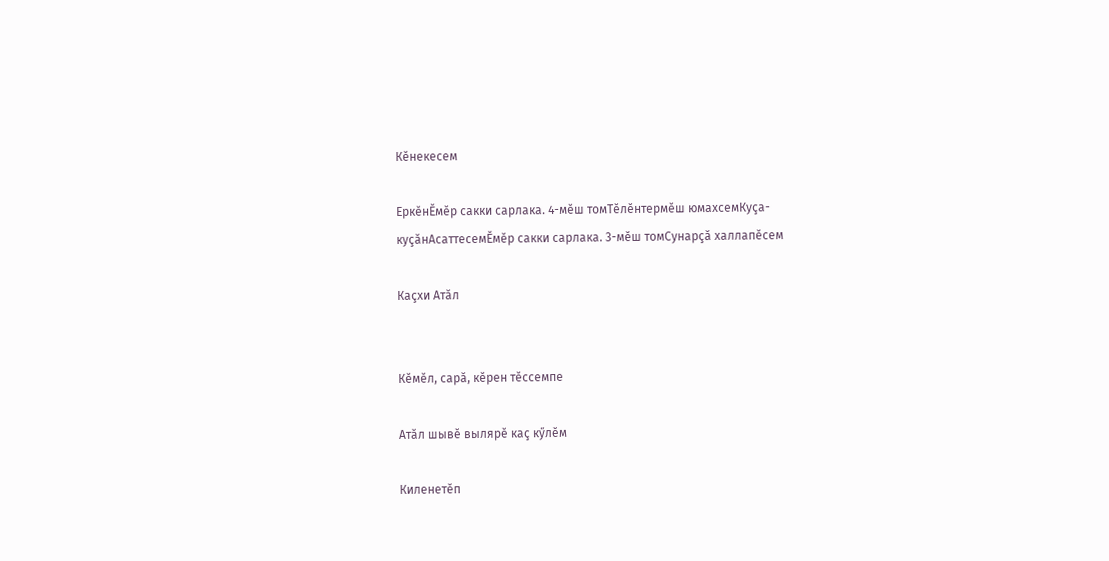Кĕнекесем

ЕркӗнĔмĕр сакки сарлака. 4-мĕш томТĕлĕнтермĕш юмахсемКуçа-куçăнАсаттесемĔмĕр сакки сарлака. 3-мĕш томСунарçă халлапĕсем

Каçхи Атăл


Кĕмĕл, сарă, кĕрен тĕссемпе

Атăл шывĕ вылярĕ каç кӳлĕм

Киленетĕп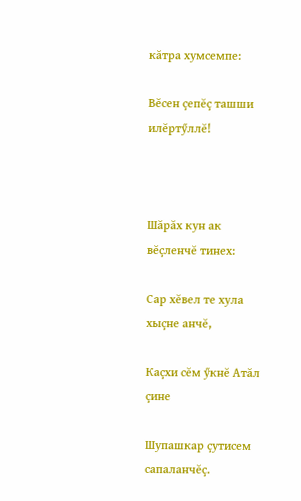кăтра хумсемпе:

Вĕсен çепĕç ташши илĕртӳллĕ!



Шăрăх кун ак вĕçленчĕ тинех:

Сар хĕвел те хула хыçне анчĕ,

Каçхи сĕм ӳкнĕ Атăл çине

Шупашкар çутисем сапаланчĕç.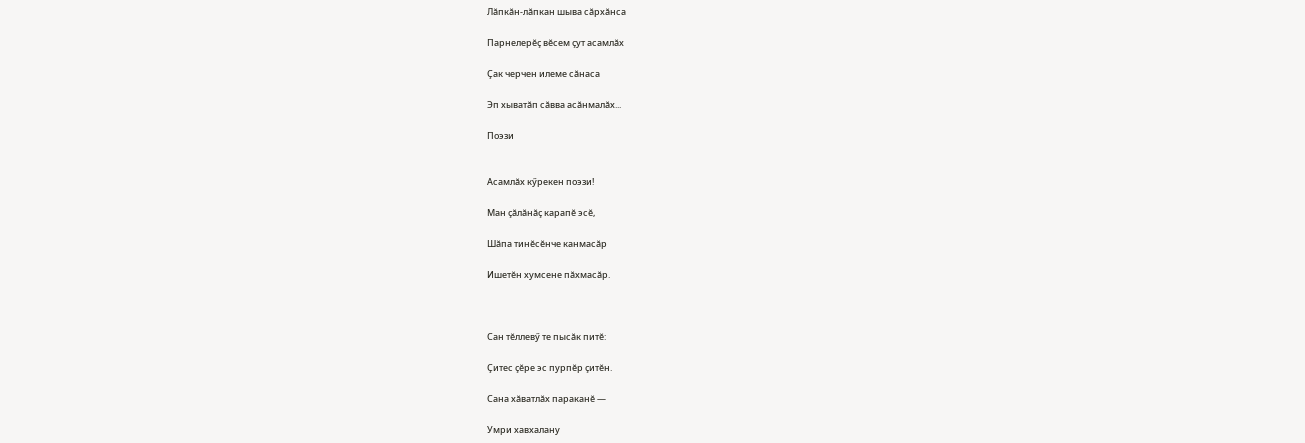Лăпкăн-лăпкан шыва сăрхăнса

Парнелерĕç вĕсем çут асамлăх

Çак черчен илеме сăнаса

Эп хыватăп сăвва асăнмалăх...

Поэзи


Асамлăх кӳрекен поэзи!

Ман çăлăнăç карапĕ эсĕ,

Шăпа тинĕсĕнче канмасăр

Ишетĕн хумсене пăхмасăр.



Сан тĕллевӳ те пысăк питĕ:

Çитес çĕре эс пурпĕр çитĕн.

Сана хăватлăх параканĕ —

Умри хавхалану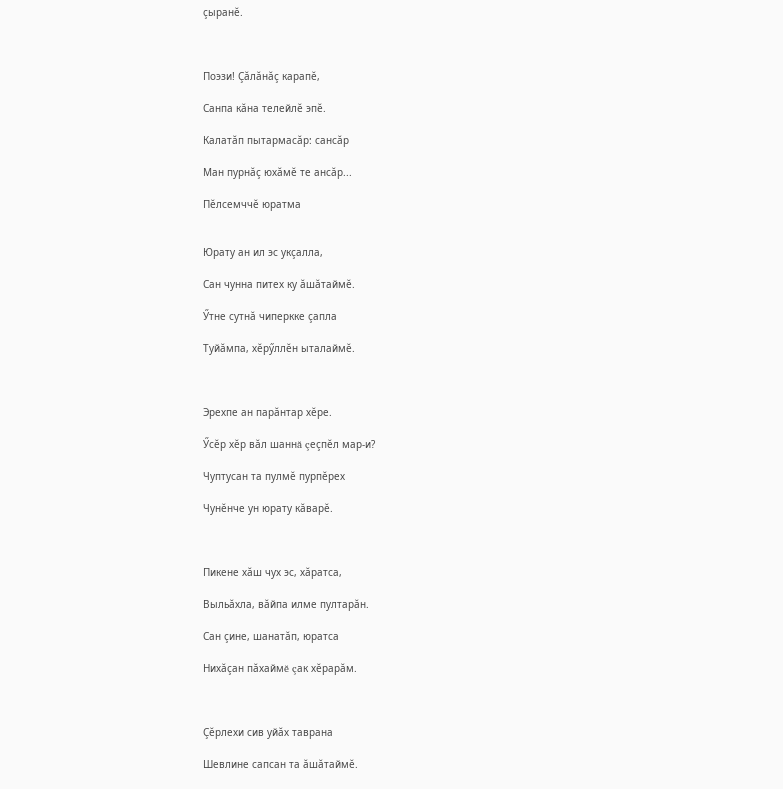çыранĕ.



Поэзи! Çăлăнăç карапĕ,

Санпа кăна телейлĕ эпĕ.

Калатăп пытармасăр: сансăр

Ман пурнăç юхăмĕ те ансăр...

Пĕлсемччĕ юратма


Юрату ан ил эс укçалла,

Сан чунна питех ку ăшăтаймĕ.

Ӳтне сутнă чиперкке çапла

Туйăмпа, хĕрӳллĕн ыталаймĕ.



Эрехпе ан парăнтар хĕре.

Ӳсĕр хĕр вăл шаннă çеçпĕл мар-и?

Чуптусан та пулмĕ пурпĕрех

Чунĕнче ун юрату кăварĕ.



Пикене хăш чух эс, хăратса,

Выльăхла, вăйпа илме пултарăн.

Сан çине, шанатăп, юратса

Нихăçан пăхаймĕ çак хĕрарăм.



Çĕрлехи сив уйăх таврана

Шевлине сапсан та ăшăтаймĕ.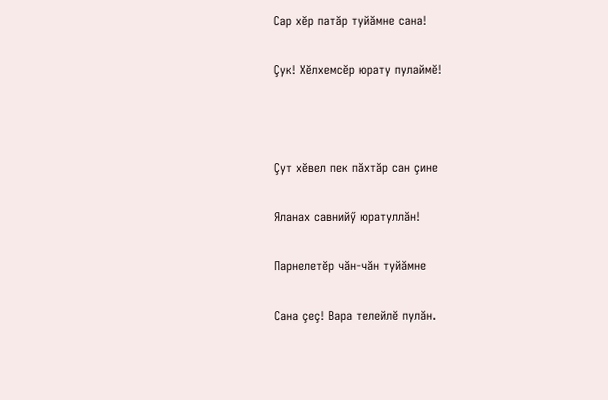Сар хĕр патăр туйăмне сана!

Çук! Хĕлхемсĕр юрату пулаймĕ!



Çут хĕвел пек пăхтăр сан çине

Яланах савнийӳ юратуллăн!

Парнелетĕр чăн-чăн туйăмне

Сана çеç! Вара телейлĕ пулăн.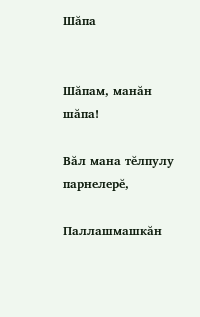Шăпа


Шăпам, манăн шăпа!

Вăл мана тĕлпулу парнелерĕ,

Паллашмашкăн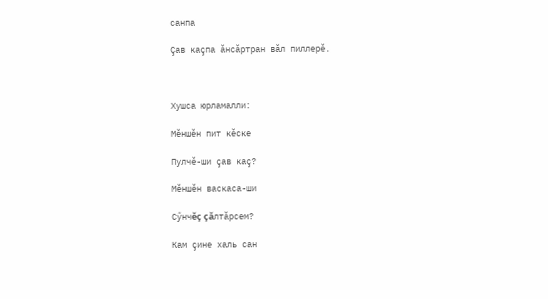санпа

Çав каçпа ăнсăртран вăл пиллерĕ.



Хушса юрламалли:

Мĕншĕн пит кĕске

Пулчĕ-ши çав каç?

Мĕншĕн васкаса-ши

Сӳнчĕç çăлтăрсем?

Кам çине халь сан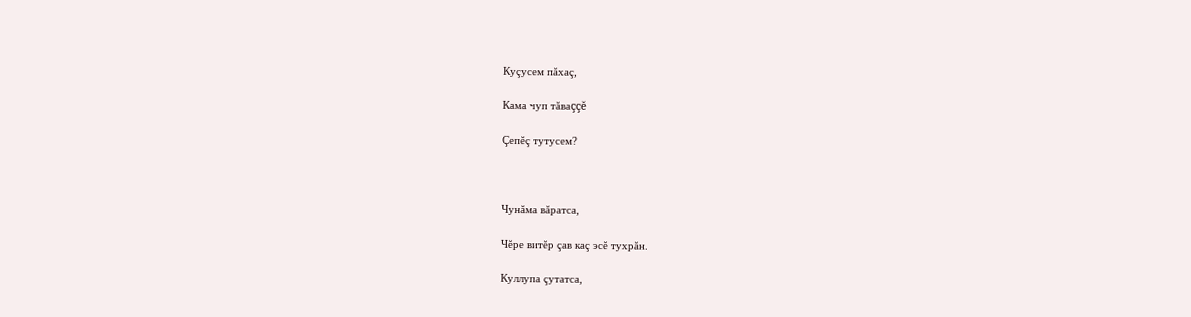Куçусем пăхаç,

Кама чуп тăваççĕ

Çепĕç тутусем?



Чунăма вăратса,

Чĕре витĕр çав каç эсĕ тухрăн.

Куллупа çутатса,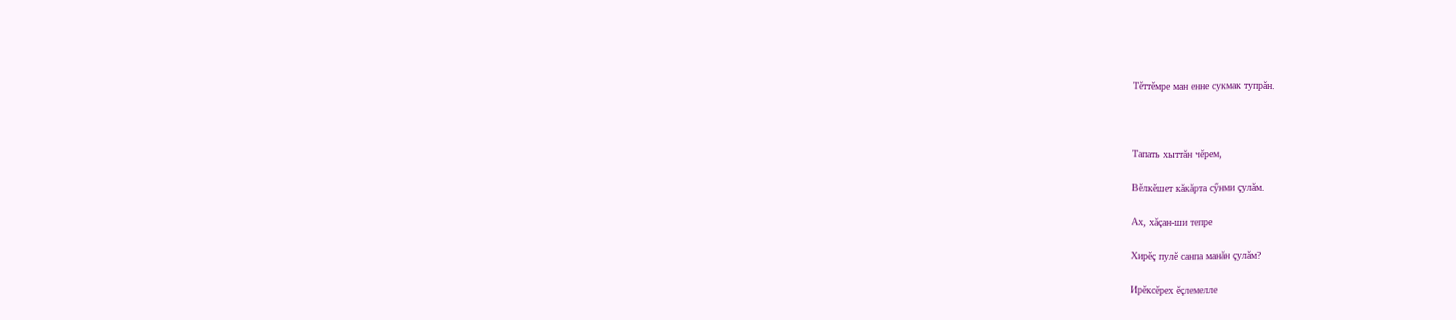Тĕттĕмре ман енне сукмак тупрăн.



Тапать хыттăн чĕрем,

Вĕлкĕшет кăкăрта сӳнми çулăм.

Ах, хăçан-ши тепре

Хирĕç пулĕ санпа манăн çулăм?

Ирĕксĕрех ĕçлемелле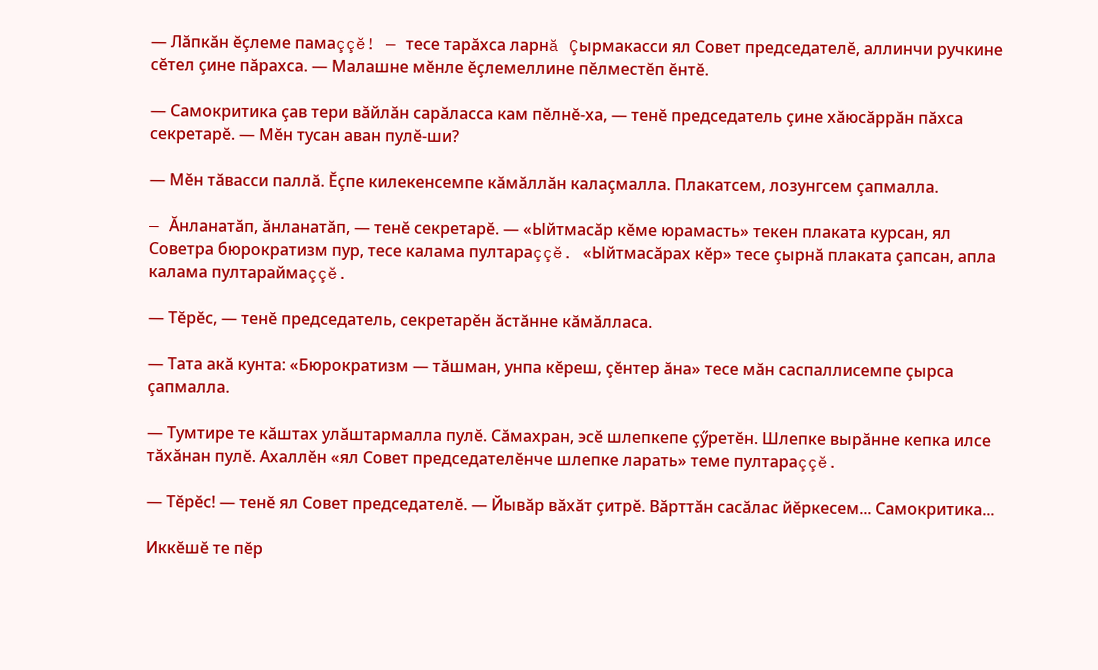— Лăпкăн ĕçлеме памаççĕ! — тесе тарăхса ларнă Çырмакасси ял Совет председателĕ, аллинчи ручкине сĕтел çине пăрахса. — Малашне мĕнле ĕçлемеллине пĕлместĕп ĕнтĕ.

— Самокритика çав тери вăйлăн сарăласса кам пĕлнĕ-ха, — тенĕ председатель çине хăюсăррăн пăхса секретарĕ. — Мĕн тусан аван пулĕ-ши?

— Мĕн тăвасси паллă. Ĕçпе килекенсемпе кăмăллăн калаçмалла. Плакатсем, лозунгсем çапмалла.

— Ăнланатăп, ăнланатăп, — тенĕ секретарĕ. — «Ыйтмасăр кĕме юрамасть» текен плаката курсан, ял Советра бюрократизм пур, тесе калама пултараççĕ. «Ыйтмасăрах кĕр» тесе çырнă плаката çапсан, апла калама пултараймаççĕ.

— Тĕрĕс, — тенĕ председатель, секретарĕн ăстăнне кăмăлласа.

— Тата акă кунта: «Бюрократизм — тăшман, унпа кĕреш, çĕнтер ăна» тесе мăн саспаллисемпе çырса çапмалла.

— Тумтире те кăштах улăштармалла пулĕ. Сăмахран, эсĕ шлепкепе çӳретĕн. Шлепке вырăнне кепка илсе тăхăнан пулĕ. Ахаллĕн «ял Совет председателĕнче шлепке ларать» теме пултараççĕ.

— Тĕрĕс! — тенĕ ял Совет председателĕ. — Йывăр вăхăт çитрĕ. Вăрттăн сасăлас йĕркесем... Самокритика...

Иккĕшĕ те пĕр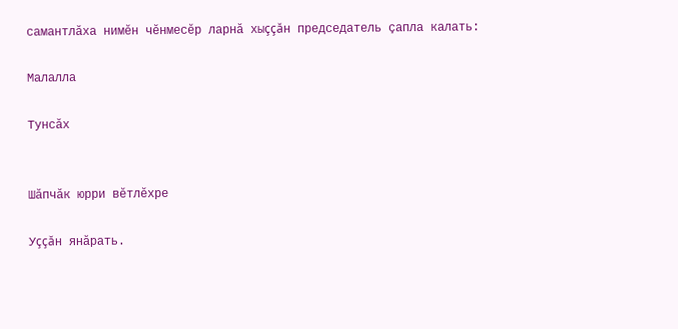самантлăха нимĕн чĕнмесĕр ларнă хыççăн председатель çапла калать:

Малалла

Тунсăх


Шăпчăк юрри вĕтлĕхре

Уççăн янăрать.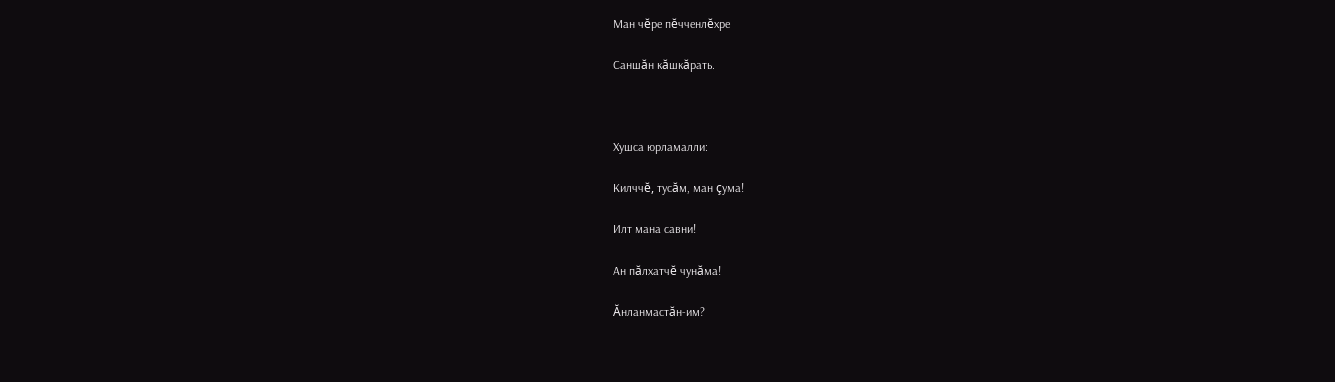Ман чĕре пĕчченлĕхре

Саншăн кăшкăрать.



Хушса юрламалли:

Килччĕ, тусăм, ман çума!

Илт мана савни!

Ан пăлхатчĕ чунăма!

Ăнланмастăн-им?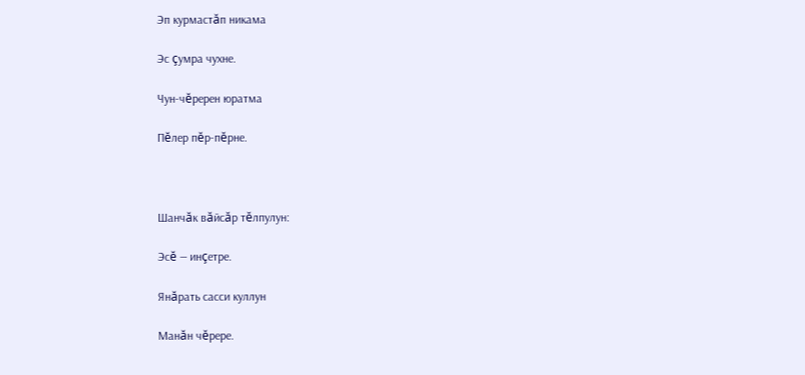Эп курмастăп никама

Эс çумра чухне.

Чун-чĕререн юратма

Пĕлер пĕр-пĕрне.



Шанчăк вăйсăр тĕлпулун:

Эсĕ — инçетре.

Янăрать сасси куллун

Манăн чĕрере.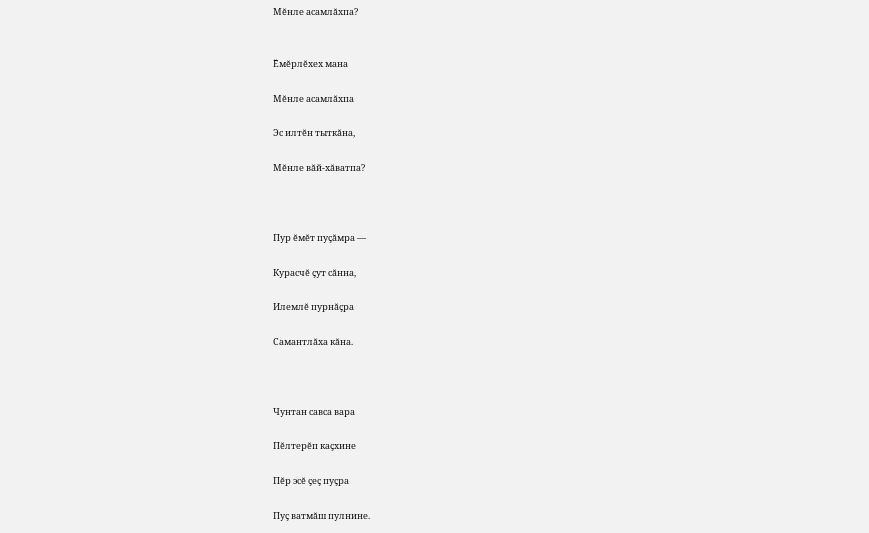Мĕнле асамлăхпа?


Ĕмĕрлĕхех мана

Мĕнле асамлăхпа

Эс илтĕн тыткăна,

Мĕнле вăй-хăватпа?



Пур ĕмĕт пуçăмра —

Курасчĕ çут сăнна,

Илемлĕ пурнăçра

Самантлăха кăна.



Чунтан савса вара

Пĕлтерĕп каçхине

Пĕр эсĕ çеç пуçра

Пуç ватмăш пулнине.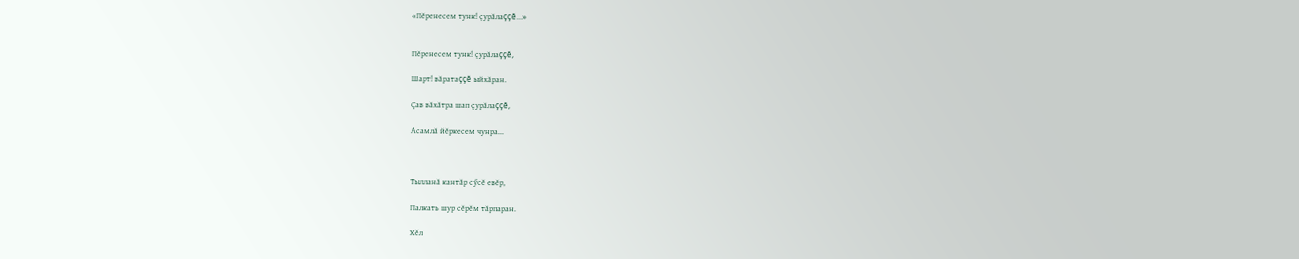«Пĕренесем тунк! çурăлаççĕ...»


Пĕренесем тунк! çурăлаççĕ,

Шарт! вăратаççĕ ыйхăран.

Çав вăхăтра шап çурăлаççĕ,

Асамлă йĕркесем чунра...



Тылланă кантăр сӳсĕ евĕр,

Палкать шур сĕрĕм тăрпаран.

Хĕл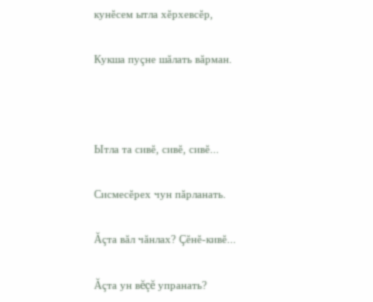кунĕсем ытла хĕрхевсĕр,

Кукша пуçне шăлать вăрман.



Ытла та сивĕ, сивĕ, сивĕ...

Сисмесĕрех чун пăрланать.

Ăçта вăл чăнлах? Çĕнĕ-кивĕ...

Ăçта ун вĕçĕ упранать?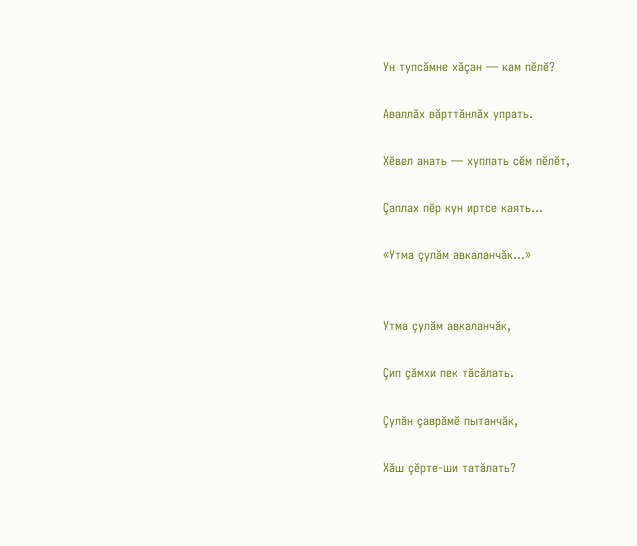Ун тупсăмне хăçан — кам пĕлĕ?

Аваллăх вăрттăнлăх упрать.

Хĕвел анать — хуплать сĕм пĕлĕт,

Çаплах пĕр кун иртсе каять...

«Утма çулăм авкаланчăк...»


Утма çулăм авкаланчăк,

Çип çăмхи пек тăсăлать.

Çулăн çаврăмĕ пытанчăк,

Хăш çĕрте-ши татăлать?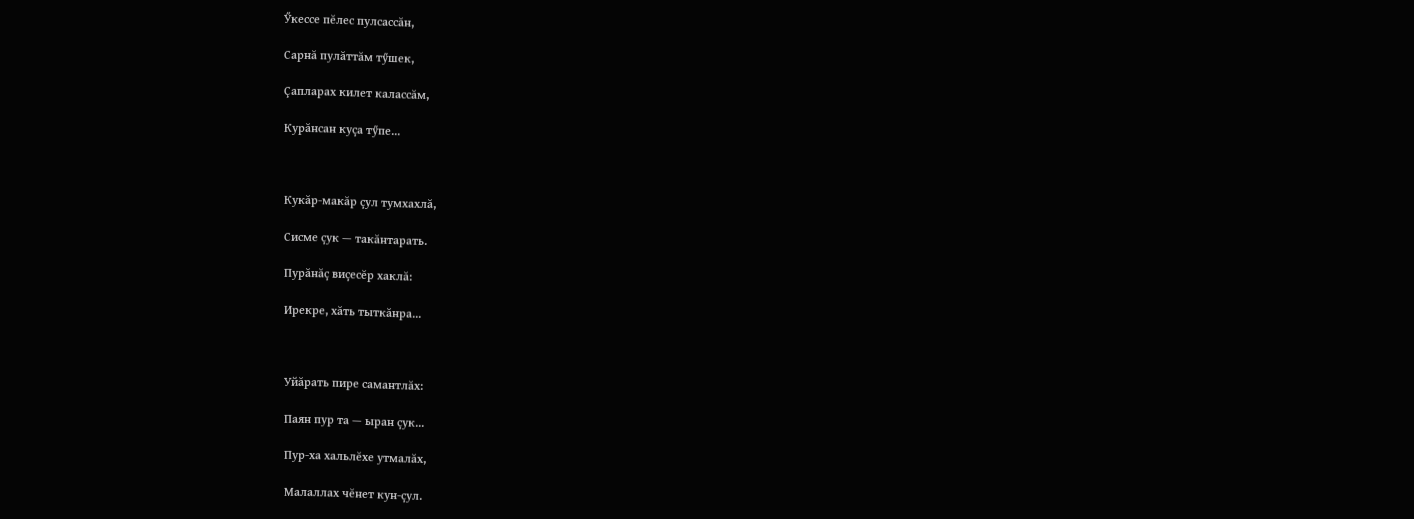Ӳкессе пĕлес пулсассăн,

Сарнă пулăттăм тӳшек,

Çапларах килет калассăм,

Курăнсан куçа тӳпе...



Кукăр-макăр çул тумхахлă,

Сисме çук — такăнтарать.

Пурăнăç виçесĕр хаклă:

Ирекре, хăть тыткăнра...



Уйăрать пире самантлăх:

Паян пур та — ыран çук...

Пур-ха хальлĕхе утмалăх,

Малаллах чĕнет кун-çул.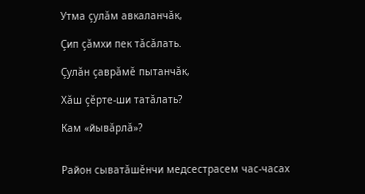Утма çулăм авкаланчăк,

Çип çăмхи пек тăсăлать.

Çулăн çаврăмĕ пытанчăк,

Хăш çĕрте-ши татăлать?

Кам «йывăрлă»?


Район сыватăшĕнчи медсестрасем час-часах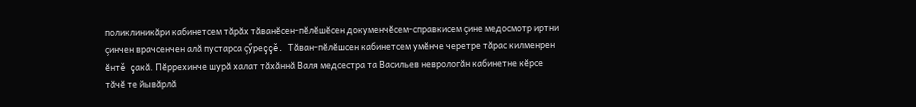поликлиникăри кабинетсем тăрăх тăванĕсен-пĕлĕшĕсен докуменчĕсем-справкисем çине медосмотр иртни çинчен врачсенчен алă пустарса çӳреççĕ. Тăван-пĕлĕшсен кабинетсем умĕнче черетре тăрас килменрен ĕнтĕ çакă. Пĕррехинче шурă халат тăхăннă Валя медсестра та Васильев неврологăн кабинетне кĕрсе тăчĕ те йывăрлă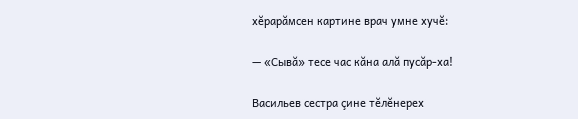хĕрарăмсен картине врач умне хучĕ:

— «Сывă» тесе час кăна алă пусăр-ха!

Васильев сестра çине тĕлĕнерех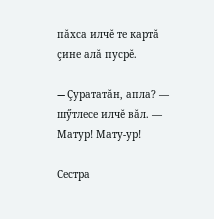пăхса илчĕ те картă çине алă пусрĕ.

— Çурататăн, апла? — шӳтлесе илчĕ вăл. — Матур! Мату-ур!

Сестра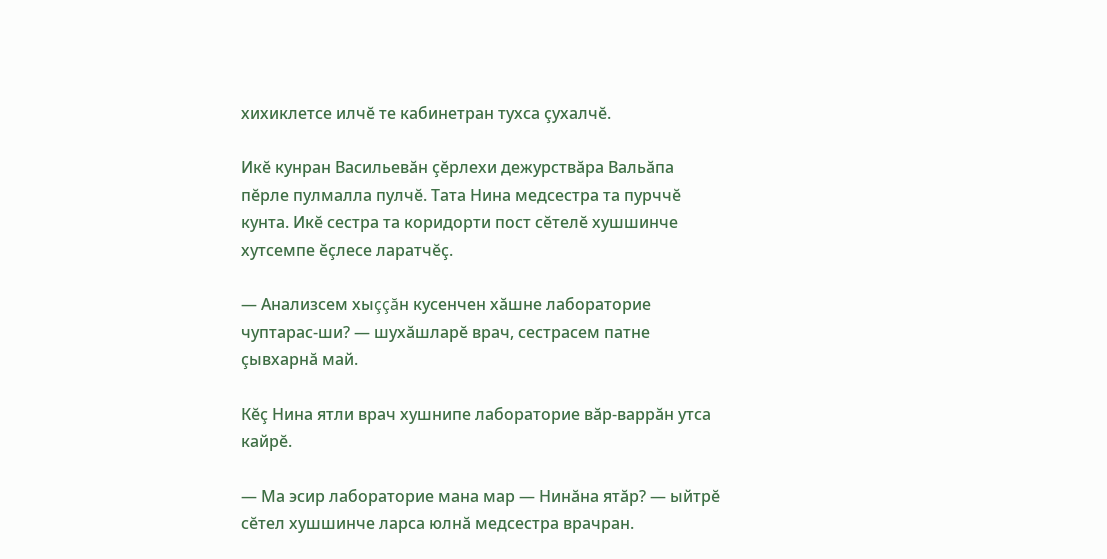хихиклетсе илчĕ те кабинетран тухса çухалчĕ.

Икĕ кунран Васильевăн çĕрлехи дежурствăра Вальăпа пĕрле пулмалла пулчĕ. Тата Нина медсестра та пурччĕ кунта. Икĕ сестра та коридорти пост сĕтелĕ хушшинче хутсемпе ĕçлесе ларатчĕç.

— Анализсем хыççăн кусенчен хăшне лабораторие чуптарас-ши? — шухăшларĕ врач, сестрасем патне çывхарнă май.

Кĕç Нина ятли врач хушнипе лабораторие вăр-варрăн утса кайрĕ.

— Ма эсир лабораторие мана мар — Нинăна ятăр? — ыйтрĕ сĕтел хушшинче ларса юлнă медсестра врачран.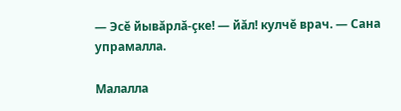— Эсĕ йывăрлă-çке! — йăл! кулчĕ врач. — Сана упрамалла.

Малалла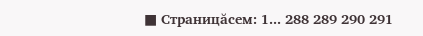■ Страницăсем: 1... 288 289 290 291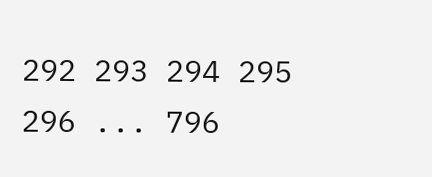292 293 294 295 296 ... 796